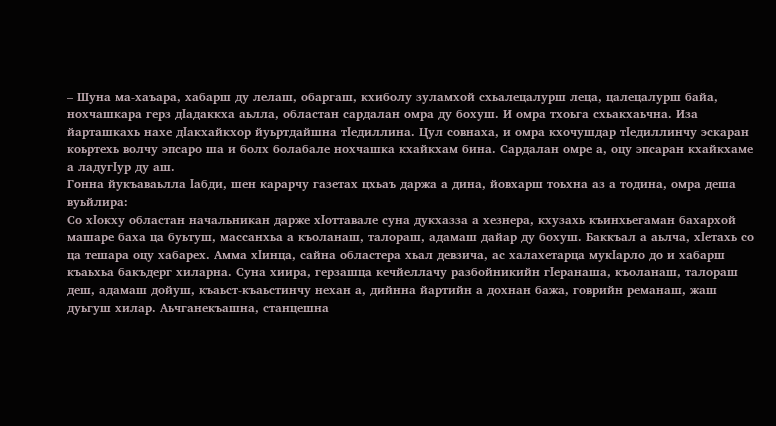– Шуна ма-хаъара, хабарш ду лелаш, обаргаш, кхиболу зуламхой схьалецалурш леца, цалецалурш байа, нохчашкара герз дӏадаккха аьлла, областан сардалан омра ду бохуш. И омра тхоьга схьакхаьчна. Иза йарташкахь нахе дӏакхайкхор йуьртдайшна тӏедиллина. Цул совнаха, и омра кхочушдар тӏедиллинчу эскаран коьртехь волчу эпсаро ша и болх болабале нохчашка кхайкхам бина. Сардалан омре а, оцу эпсаран кхайкхаме а ладугӏур ду аш.
Гонна йукъаваьлла ӏабди, шен карарчу газетах цхьаъ даржа а дина, йовхарш тоьхна аз а тодина, омра деша вуьйлира:
Со хӏокху областан начальникан дарже хӏоттавале суна дукхазза а хезнера, кхузахь къинхьегаман бахархой машаре баха ца буьтуш, массанхьа а къоланаш, талораш, адамаш дайар ду бохуш. Баккъал а аьлча, хӏетахь со ца тешара оцу хабарех. Амма хӏинца, сайна областера хьал девзича, ас халахетарца мукӏарло до и хабарш къаьхьа бакъдерг хиларна. Суна хиира, герзашца кечйеллачу разбойникийн гӏеранаша, къоланаш, талораш деш, адамаш дойуш, къаьст-къаьстинчу нехан а, дийнна йартийн а дохнан бажа, говрийн реманаш, жаш дуьгуш хилар. Аьчганекъашна, станцешна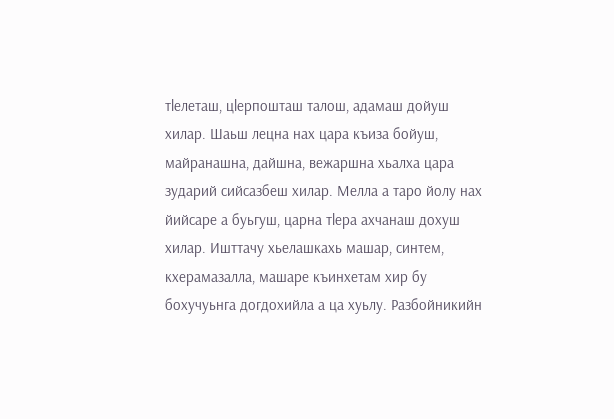тӏелеташ, цӏерпошташ талош, адамаш дойуш хилар. Шаьш лецна нах цара къиза бойуш, майранашна, дайшна, вежаршна хьалха цара зударий сийсазбеш хилар. Мелла а таро йолу нах йийсаре а буьгуш, царна тӏера ахчанаш дохуш хилар. Ишттачу хьелашкахь машар, синтем, кхерамазалла, машаре къинхетам хир бу бохучуьнга догдохийла а ца хуьлу. Разбойникийн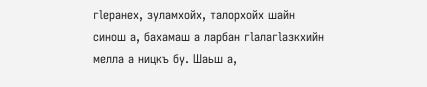гӏеранех, зуламхойх, талорхойх шайн синош а, бахамаш а ларбан гӏалагӏазкхийн мелла а ницкъ бу. Шаьш а,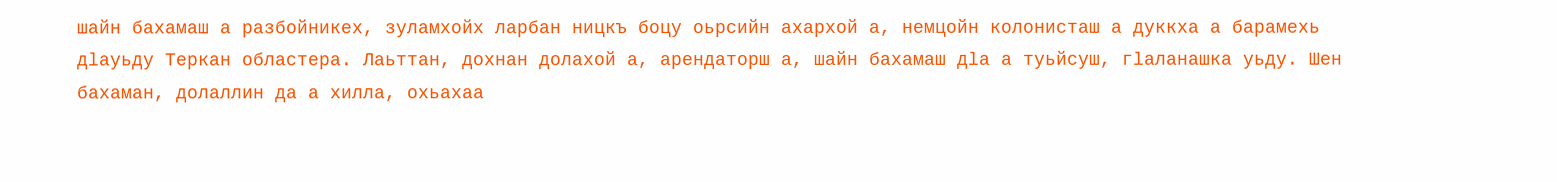шайн бахамаш а разбойникех, зуламхойх ларбан ницкъ боцу оьрсийн ахархой а, немцойн колонисташ а дуккха а барамехь дӏауьду Теркан областера. Лаьттан, дохнан долахой а, арендаторш а, шайн бахамаш дӏа а туьйсуш, гӏаланашка уьду. Шен бахаман, долаллин да а хилла, охьахаа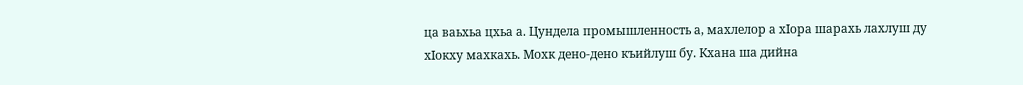ца ваьхьа цхьа а. Цундела промышленность а, махлелор а хӏора шарахь лахлуш ду хӏокху махкахь. Мохк дено-дено къийлуш бу. Кхана ша дийна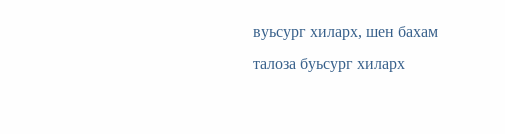вуьсург хиларх, шен бахам талоза буьсург хиларх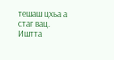тешаш цхьа а стаг вац. Иштта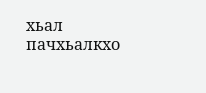хьал пачхьалкхо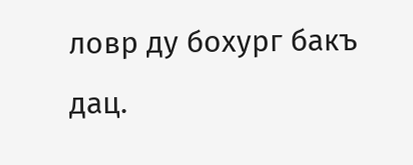ловр ду бохург бакъ дац.